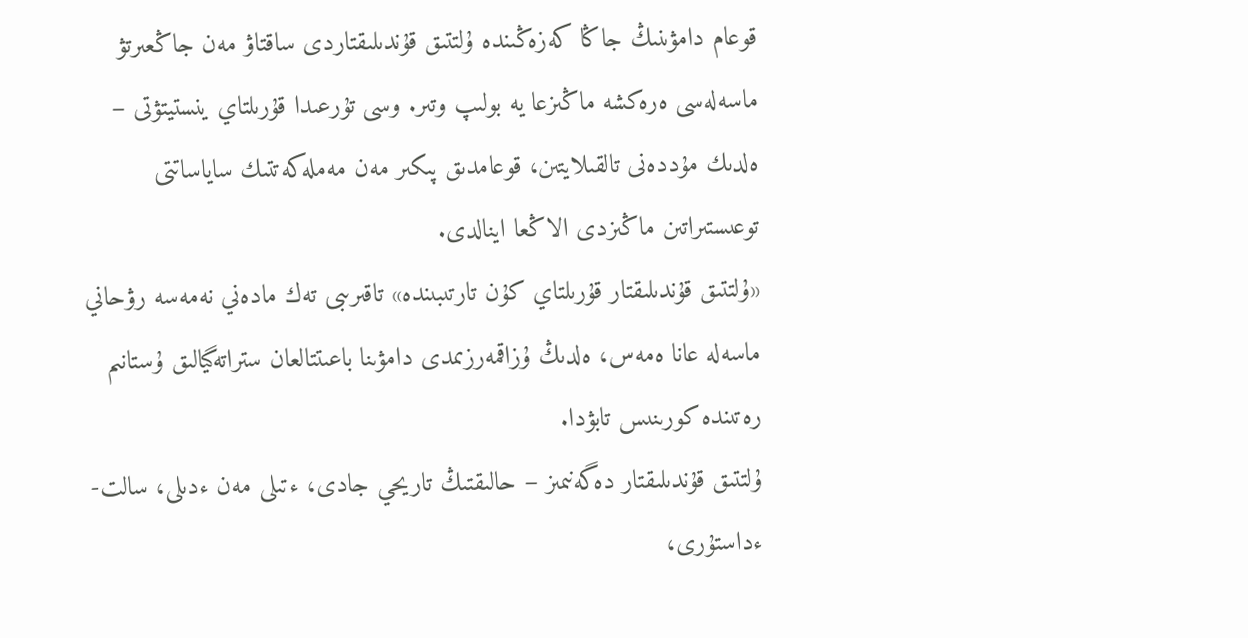قوعام دامۋىنىڭ جاڭا كەزەڭىندە ۇلتتىق قۇندىلىقتاردى ساقتاۋ مەن جاڭعىرتۋ ماسەلەسى ەرەكشە ماڭىزعا يە بولىپ وتىر. وسى تۇرعىدا قۇرىلتاي ينستيتۋتى – ەلدىك مۇددەنى تالقىلايتىن، قوعامدىق پىكىر مەن مەملەكەتتىك ساياساتتى توعىستىراتىن ماڭىزدى الاڭعا اينالدى.
«ۇلتتىق قۇندىلىقتار قۇرىلتاي كۇن تارتىبىندە» تاقىرىبى تەك مادەني نەمەسە رۋحاني ماسەلە عانا ەمەس، ەلدىڭ ۇزاقمەرزىمدى دامۋىنا باعىتتالعان ستراتەگيالىق ۇستانىم رەتىندە كورىنىس تابۋدا.
ۇلتتىق قۇندىلىقتار دەگەنىمىز – حالىقتىڭ تاريحي جادى، ءتىلى مەن ءدىلى، سالت-ءداستۇرى،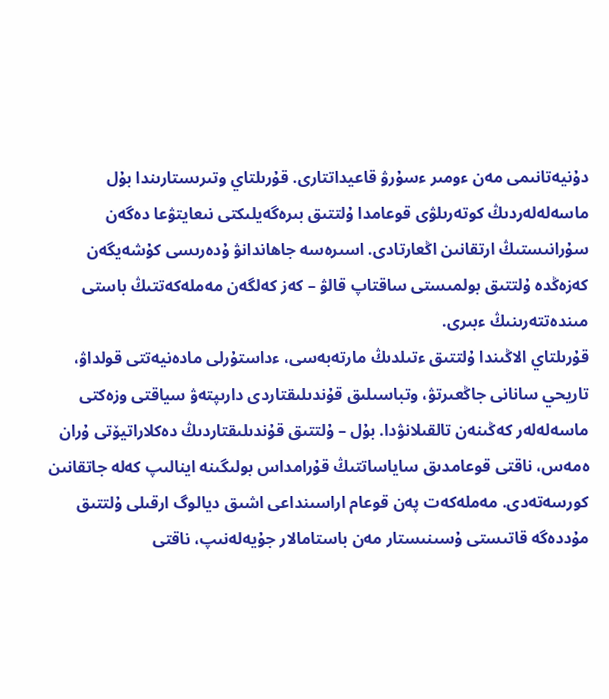دۇنيەتانىمى مەن ءومىر ءسۇرۋ قاعيداتتارى. قۇرىلتاي وتىرىستارىندا بۇل ماسەلەلەردىڭ كوتەرىلۋى قوعامدا ۇلتتىق بىرەگەيلىكتى نىعايتۋعا دەگەن سۇرانىستىڭ ارتقانىن اڭعارتادى. اسىرەسە جاھاندانۋ ۇدەرىسى كۇشەيگەن كەزەڭدە ۇلتتىق بولمىستى ساقتاپ قالۋ – كەز كەلگەن مەملەكەتتىڭ باستى مىندەتتەرىنىڭ ءبىرى.
قۇرىلتاي الاڭىندا ۇلتتىق ءتىلدىڭ مارتەبەسى، ءداستۇرلى مادەنيەتتى قولداۋ، تاريحي سانانى جاڭعىرتۋ، وتباسىلىق قۇندىلىقتاردى دارىپتەۋ سياقتى وزەكتى ماسەلەلەر كەڭىنەن تالقىلانۋدا. بۇل – ۇلتتىق قۇندىلىقتاردىڭ دەكلاراتيۆتى ۇران ەمەس، ناقتى قوعامدىق ساياساتتىڭ قۇرامداس بولىگىنە اينالىپ كەلە جاتقانىن كورسەتەدى. مەملەكەت پەن قوعام اراسىنداعى اشىق ديالوگ ارقىلى ۇلتتىق مۇددەگە قاتىستى ۇسىنىستار مەن باستامالار جۇيەلەنىپ، ناقتى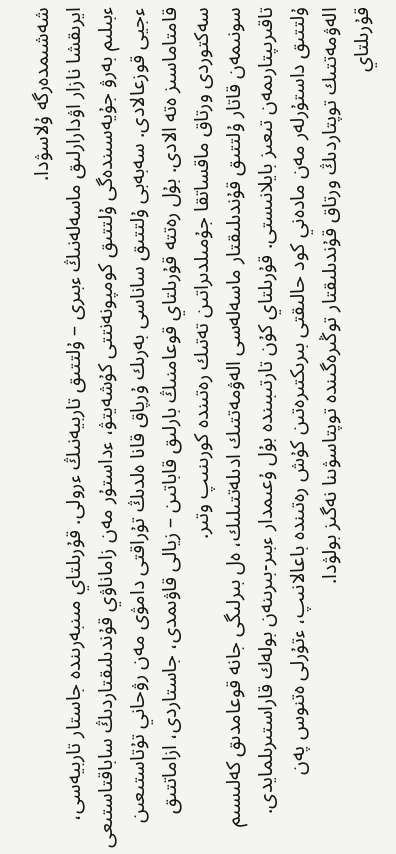شەشىمدەرگە ۇلاسۋدا.
ايرىقشا نازار اۋدارارلىق ماسەلەنىڭ ءبىرى – ۇلتتىق تاربيەنىڭ ءرولى. قۇرىلتاي مىنبەرىندە جاستار تاربيەسى، ءبىلىم بەرۋ جۇيەسىندەگى ۇلتتىق كومپونەنتتى كۇشەيتۋ، ءداستۇر مەن زاماناۋي قۇندىلىقتاردىڭ ساباقتاستىعى ءجيى قوزعالادى. سەبەبى ۇلتتىق ساناسى بەرىك ۇرپاق قانا ەلدىڭ تۇراقتى دامۋى مەن رۋحاني تۇتاستىعىن قامتاماسىز ەتە الادى. بۇل رەتتە قۇرىلتاي قوعامنىڭ بارلىق قاباتىن – زيالى قاۋىمدى، جاستاردى، ازاماتتىق سەكتوردى ورتاق ماقساتقا جۇمىلدىراتىن تەتىك رەتىندە كورىنىپ وتىر.
سونىمەن قاتار ۇلتتىق قۇندىلىقتار ماسەلەسى الەۋمەتتىك ادىلەتتىلىك، ەل بىرلىگى جانە قوعامدىق كەلىسىم تاقىرىپتارىمەن تىعىز بايلانىستى. قۇرىلتاي كۇن تارتىبىندە بۇل ۇعىمدار ءبىر-بىرىنەن بولەك قاراستىرىلمايدى. ۇلتتىق داستۇرلەر مەن مادەني كود حالىقتى بىرىكتىرەتىن كۇش رەتىندە باعالانىپ، ءتۇرلى ەتنوس پەن الەۋمەتتىك توپتاردىڭ ورتاق قۇندىلىقتار توڭىرەگىندە توپتاسۋىنا نەگىز بولۋدا.
قۇرىلتاي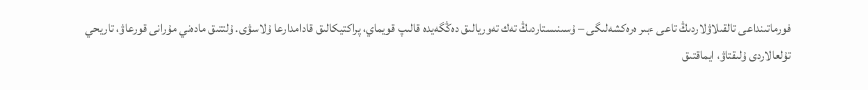فورماتىنداعى تالقىلاۋلاردىڭ تاعى ءبىر ەرەكشەلىگى – ۇسىنىستاردىڭ تەك تەوريالىق دەڭگەيدە قالىپ قويماي، پراكتيكالىق قادامدارعا ۇلاسۋى. ۇلتتىق مادەني مۇرانى قورعاۋ، تاريحي تۇلعالاردى ۇلىقتاۋ، ايماقتىق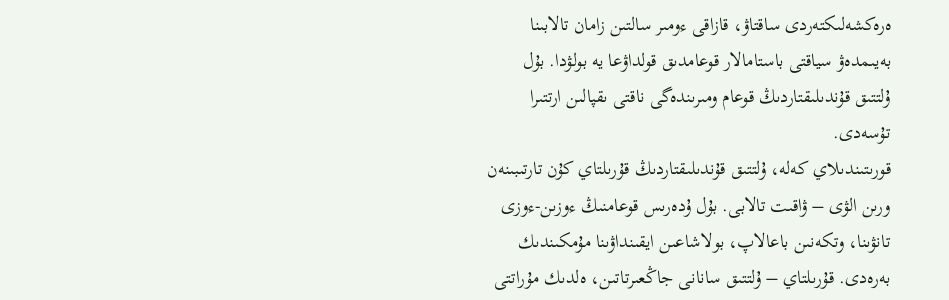ەرەكشەلىكتەردى ساقتاۋ، قازاقى ءومىر سالتىن زامان تالابىنا بەيىمدەۋ سياقتى باستامالار قوعامدىق قولداۋعا يە بولۋدا. بۇل ۇلتتىق قۇندىلىقتاردىڭ قوعام ومىرىندەگى ناقتى ىقپالىن ارتتىرا تۇسەدى.
قورىتىندىلاي كەلە، ۇلتتىق قۇندىلىقتاردىڭ قۇرىلتاي كۇن تارتىبىنەن ورىن الۋى – ۋاقىت تالابى. بۇل ۇدەرىس قوعامنىڭ ءوزىن-ءوزى تانۋىنا، وتكەنىن باعالاپ، بولاشاعىن ايقىنداۋىنا مۇمكىندىك بەرەدى. قۇرىلتاي – ۇلتتىق سانانى جاڭعىرتاتىن، ەلدىك مۇراتتى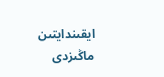ايقىندايتىن ماڭىزدى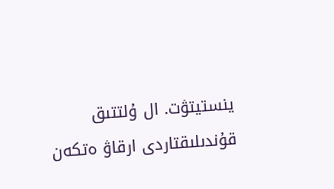ينستيتۋت. ال ۇلتتىق قۇندىلىقتاردى ارقاۋ ەتكەن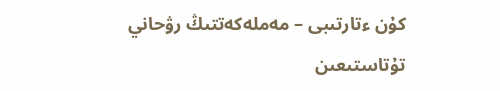كۇن ءتارتىبى – مەملەكەتتىڭ رۋحاني تۇتاستىعىن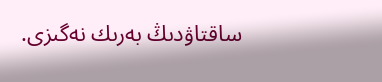ساقتاۋدىڭ بەرىك نەگىزى.